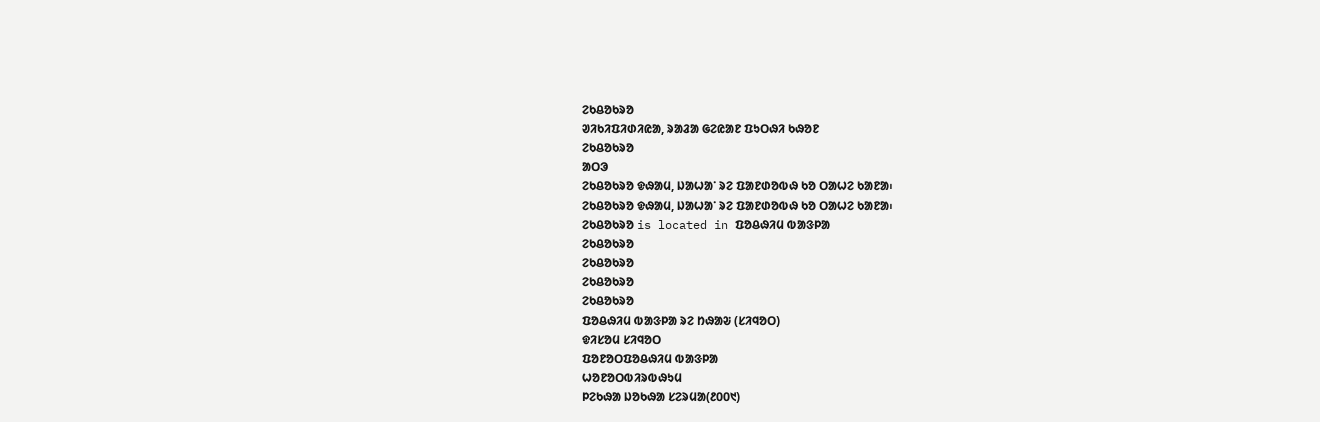ᱮᱠᱪᱚᱠᱨᱚ
ᱣᱤᱠᱤᱯᱤᱰᱤᱭᱟ, ᱨᱟᱲᱟ ᱜᱮᱭᱟᱱ ᱯᱩᱛᱷᱤ ᱠᱷᱚᱱ
ᱮᱠᱪᱚᱠᱨᱚ
ᱟᱛᱳ
ᱮᱠᱪᱚᱠᱨᱚ ᱫᱷᱟᱢ, ᱡᱟᱦᱟᱸ ᱨᱮ ᱯᱟᱱᱰᱚᱵᱷ ᱠᱚ ᱛᱟᱦᱮ ᱠᱟᱱᱟ᱾
ᱮᱠᱪᱚᱠᱨᱚ ᱫᱷᱟᱢ, ᱡᱟᱦᱟᱸ ᱨᱮ ᱯᱟᱱᱰᱚᱵᱷ ᱠᱚ ᱛᱟᱦᱮ ᱠᱟᱱᱟ᱾
ᱮᱠᱪᱚᱠᱨᱚ is located in ᱯᱚᱪᱷᱤᱢ ᱵᱟᱝᱞᱟ
ᱮᱠᱪᱚᱠᱨᱚ
ᱮᱠᱪᱚᱠᱨᱚ
ᱮᱠᱪᱚᱠᱨᱚ
ᱮᱠᱪᱚᱠᱨᱚ
ᱯᱚᱪᱷᱤᱢ ᱵᱟᱝᱞᱟ ᱨᱮ ᱴᱷᱟᱶ (ᱥᱤᱧᱚᱛ)
ᱫᱤᱥᱚᱢ ᱥᱤᱧᱚᱛ
ᱯᱚᱱᱚᱛᱯᱚᱪᱷᱤᱢ ᱵᱟᱝᱞᱟ
ᱦᱚᱱᱚᱛᱵᱤᱨᱵᱷᱩᱢ
ᱞᱮᱠᱷᱟ ᱡᱚᱠᱷᱟ ᱥᱮᱨᱢᱟ(᱒᱐᱐᱑)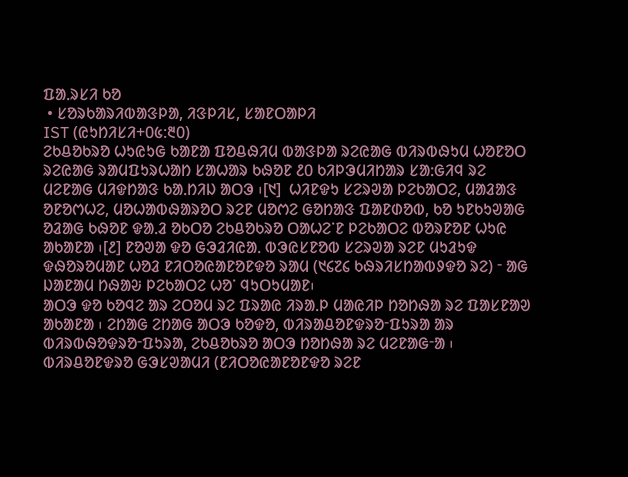ᱯᱟᱹᱨᱥᱤ ᱠᱚ
 • ᱥᱚᱨᱠᱟᱨᱤᱵᱟᱝᱞᱟ, ᱤᱝᱞᱤᱥ, ᱥᱟᱱᱛᱟᱞᱤ
IST (ᱭᱩᱴᱤᱥᱤ+᱐᱕:᱓᱐)
ᱮᱠᱪᱚᱠᱨᱚ ᱦᱩᱭᱩᱜ ᱠᱟᱱᱟ ᱯᱚᱪᱷᱤᱢ ᱵᱟᱝᱞᱟ ᱨᱮᱭᱟᱜ ᱵᱤᱨᱵᱷᱩᱢ ᱦᱚᱱᱚᱛ ᱨᱮᱭᱟᱜ ᱨᱟᱢᱯᱩᱨᱦᱟᱴ ᱥᱟᱦᱟᱨ ᱠᱷᱚᱱ ᱒᱐ ᱠᱤᱞᱳᱢᱤᱴᱟᱨ ᱥᱟᱺᱜᱤᱧ ᱨᱮ ᱢᱮᱱᱟᱜ ᱢᱤᱫᱴᱟᱝ ᱠᱟᱹᱴᱤᱡ ᱟᱛᱳ ᱾[᱑]  ᱦᱤᱱᱫᱩ ᱥᱮᱨᱣᱟ ᱞᱮᱠᱟᱛᱮ, ᱢᱟᱲᱟᱝ ᱚᱱᱚᱬᱦᱮ, ᱢᱚᱦᱟᱵᱷᱟᱨᱚᱛ ᱨᱮᱱ ᱢᱚᱬᱮ ᱜᱚᱴᱟᱝ ᱯᱟᱱᱰᱚᱵ, ᱠᱚ ᱩᱱᱠᱩᱣᱟᱜ ᱚᱲᱟᱜ ᱠᱷᱚᱱ ᱫᱟᱹᱲ ᱚᱠᱛᱚ ᱮᱠᱪᱚᱠᱨᱚ ᱛᱟᱦᱮᱸᱱ ᱞᱮᱠᱟᱛᱮ ᱵᱚᱨᱱᱚᱱ ᱦᱩᱭ ᱟᱠᱟᱱᱟ ᱾[᱒] ᱱᱚᱣᱟ ᱫᱚ ᱜᱳᱲᱤᱭᱟᱹ ᱵᱳᱭᱥᱱᱚᱵ ᱥᱮᱨᱣᱟ ᱨᱮᱱ ᱢᱩᱲᱩᱫ ᱫᱷᱚᱨᱚᱢᱟᱱ ᱦᱚᱲ ᱱᱤᱛᱚᱭᱟᱱᱚᱱᱫᱚ ᱨᱟᱢ (᱑᱔᱗᱔ ᱠᱷᱨᱤᱥᱴᱟᱵᱽᱫᱚ ᱨᱮ) ᱼ ᱟᱜ ᱡᱟᱱᱟᱢ ᱴᱷᱟᱶ ᱞᱮᱠᱟᱛᱮ ᱦᱚᱸ ᱧᱩᱛᱩᱢᱟᱱ᱾
ᱟᱛᱳ ᱫᱚ ᱠᱚᱧᱮ ᱟᱨ ᱮᱛᱚᱢ ᱨᱮ ᱯᱨᱟᱭ ᱤᱨᱟᱹᱞ ᱢᱟᱭᱤᱞ ᱴᱚᱴᱷᱟ ᱨᱮ ᱯᱟᱥᱱᱟᱣ ᱟᱠᱟᱱᱟ ᱾ ᱮᱴᱟᱜ ᱮᱴᱟᱜ ᱟᱛᱳ ᱠᱚᱫᱚ, ᱵᱤᱨᱟᱪᱚᱱᱫᱨᱚᱼᱯᱩᱨᱟ ᱟᱨ ᱵᱤᱨᱵᱷᱚᱫᱨᱚᱼᱯᱩᱨᱟ, ᱮᱠᱪᱚᱠᱨᱚ ᱟᱛᱳ ᱴᱚᱴᱷᱟ ᱨᱮ ᱢᱮᱱᱟᱜᱼᱟ ᱾ ᱵᱤᱨᱪᱚᱱᱫᱨᱚ ᱜᱳᱥᱣᱟᱢᱤ (ᱱᱤᱛᱚᱭᱟᱱᱚᱱᱫᱚ ᱨᱮᱱ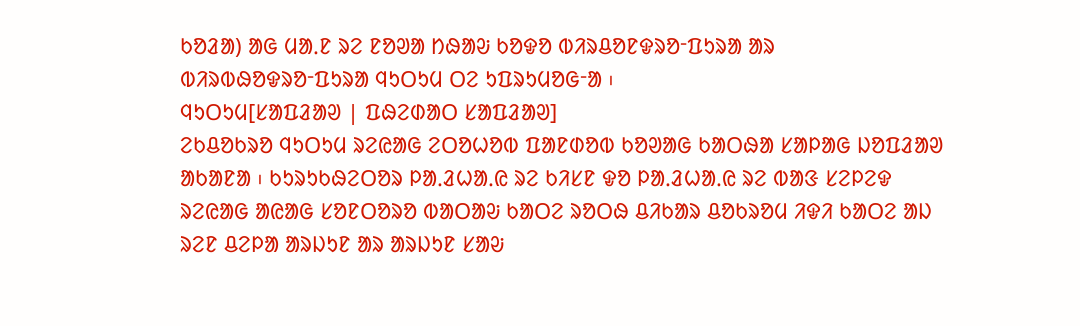ᱠᱚᱲᱟ) ᱟᱜ ᱢᱟᱹᱱ ᱨᱮ ᱱᱚᱣᱟ ᱴᱷᱟᱶ ᱠᱚᱫᱚ ᱵᱤᱨᱪᱚᱱᱫᱨᱚᱼᱯᱩᱨᱟ ᱟᱨ ᱵᱤᱨᱵᱷᱚᱫᱨᱚᱼᱯᱩᱨᱟ ᱧᱩᱛᱩᱢ ᱛᱮ ᱩᱯᱨᱩᱢᱚᱜᱼᱟ ᱾
ᱧᱩᱛᱩᱢ[ᱥᱟᱯᱲᱟᱣ | ᱯᱷᱮᱰᱟᱛ ᱥᱟᱯᱲᱟᱣ]
ᱮᱠᱪᱚᱠᱨᱚ ᱧᱩᱛᱩᱢ ᱨᱮᱭᱟᱜ ᱮᱛᱚᱦᱚᱵ ᱯᱟᱱᱰᱚᱵ ᱠᱚᱣᱟᱜ ᱠᱟᱛᱷᱟ ᱥᱟᱞᱟᱜ ᱡᱚᱯᱲᱟᱣ ᱟᱠᱟᱱᱟ ᱾ ᱠᱩᱨᱩᱠᱷᱮᱛᱚᱨ ᱞᱟᱹᱲᱦᱟᱹᱭ ᱨᱮ ᱠᱤᱥᱱ ᱫᱚ ᱞᱟᱹᱲᱦᱟᱹᱭ ᱨᱮ ᱵᱟᱝ ᱥᱮᱞᱮᱫ ᱨᱮᱭᱟᱜ ᱟᱭᱟᱜ ᱥᱚᱱᱛᱚᱨᱚ ᱵᱟᱛᱟᱶ ᱠᱟᱛᱮ ᱨᱚᱛᱷ ᱪᱤᱠᱟᱨ ᱪᱚᱠᱨᱚᱢ ᱤᱫᱤ ᱠᱟᱛᱮ ᱟᱡ ᱨᱮᱱ ᱪᱮᱞᱟ ᱟᱨᱡᱩᱱ ᱟᱨ ᱟᱨᱡᱩᱱ ᱥᱟᱶ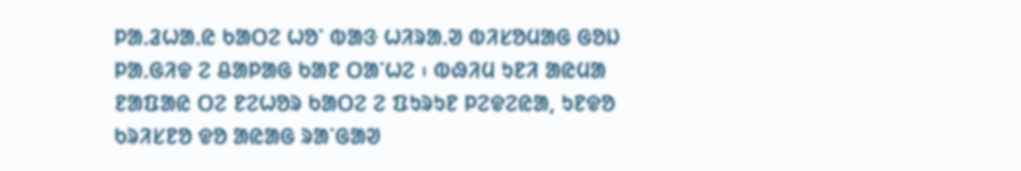ᱞᱟᱹᱲᱦᱟᱹᱭ ᱠᱟᱛᱮ ᱦᱚᱸ ᱵᱟᱝ ᱦᱤᱨᱟᱹᱣ ᱵᱤᱥᱚᱢᱟᱜ ᱜᱚᱡ ᱞᱟᱹᱜᱤᱫ ᱮ ᱪᱟᱞᱟᱜ ᱠᱟᱱ ᱛᱟᱸᱦᱮ ᱾ ᱵᱷᱤᱢ ᱩᱱᱤ ᱟᱭᱢᱟ ᱱᱟᱯᱟᱭ ᱛᱮ ᱱᱮᱦᱚᱨ ᱠᱟᱛᱮ ᱮ ᱯᱩᱨᱩᱱ ᱞᱮᱫᱮᱭᱟ, ᱩᱱᱫᱚ ᱠᱨᱤᱥᱱᱚ ᱫᱚ ᱟᱭᱟᱜ ᱨᱟᱸᱜᱟᱣ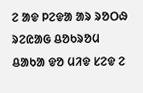ᱮ ᱟᱫ ᱞᱮᱫᱟ ᱟᱨ ᱨᱚᱛᱷ ᱨᱮᱭᱟᱜ ᱪᱚᱠᱨᱚᱢ ᱪᱟᱠᱟ ᱫᱚ ᱢᱤᱫ ᱥᱮᱫ ᱮ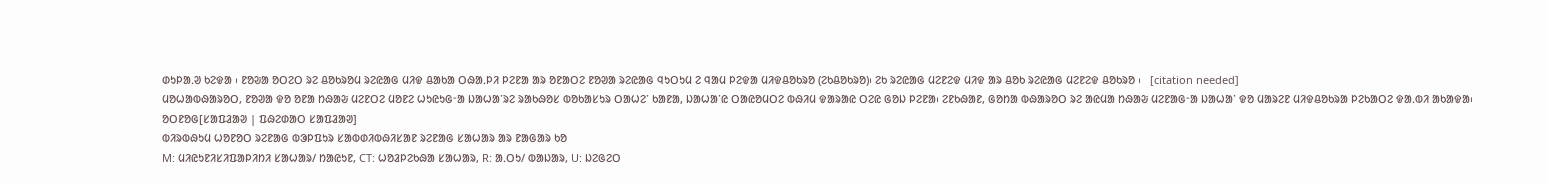ᱰᱩᱞᱟᱹᱣ ᱠᱮᱫᱟ ᱾ ᱱᱚᱶᱟ ᱚᱛᱮᱛ ᱨᱮ ᱪᱚᱠᱨᱚᱢ ᱨᱮᱭᱟᱜ ᱢᱤᱫ ᱪᱟᱠᱟ ᱛᱷᱟᱹᱞᱤ ᱞᱮᱱᱟ ᱟᱨ ᱚᱱᱟᱛᱮ ᱱᱚᱣᱟ ᱨᱮᱭᱟᱜ ᱧᱩᱛᱩᱢ ᱮ ᱧᱟᱢ ᱞᱮᱫᱟ ᱢᱤᱫᱪᱚᱠᱨᱚ (ᱮᱠᱪᱚᱠᱨᱚ)᱾ ᱮᱠ ᱨᱮᱭᱟᱜ ᱢᱮᱱᱮᱫ ᱢᱤᱫ ᱟᱨ ᱪᱚᱠ ᱨᱮᱭᱟᱜ ᱢᱮᱱᱮᱫ ᱪᱚᱠᱨᱚ ᱾   [citation needed]
ᱢᱚᱦᱟᱵᱷᱟᱨᱚᱛ, ᱱᱚᱣᱟ ᱫᱚ ᱚᱱᱟ ᱴᱷᱟᱶ ᱢᱮᱱᱛᱮ ᱢᱚᱱᱮ ᱦᱩᱭᱩᱜᱼᱟ ᱡᱟᱦᱟᱸᱨᱮ ᱨᱟᱠᱷᱚᱥ ᱵᱚᱠᱟᱥᱩᱨ ᱛᱟᱦᱮᱸ ᱠᱟᱱᱟ, ᱡᱟᱦᱟᱸᱭ ᱛᱟᱭᱚᱢᱛᱮ ᱵᱷᱤᱢ ᱫᱟᱨᱟᱭ ᱛᱮᱭ ᱜᱚᱡ ᱞᱮᱱᱟ᱾ ᱮᱱᱠᱷᱟᱱ, ᱜᱚᱴᱟ ᱵᱷᱟᱨᱚᱛ ᱨᱮ ᱟᱭᱢᱟ ᱴᱷᱟᱶ ᱢᱮᱱᱟᱜᱼᱟ ᱡᱟᱦᱟᱸ ᱫᱚ ᱢᱟᱨᱮᱱ ᱢᱤᱫᱪᱚᱠᱨᱟ ᱞᱮᱠᱟᱛᱮ ᱫᱟᱹᱵᱤ ᱟᱠᱟᱫᱟ᱾
ᱚᱛᱱᱚᱜ[ᱥᱟᱯᱲᱟᱣ | ᱯᱷᱮᱰᱟᱛ ᱥᱟᱯᱲᱟᱣ]
ᱵᱤᱨᱵᱷᱩᱢ ᱦᱚᱱᱚᱛ ᱨᱮᱱᱟᱜ ᱵᱳᱞᱯᱩᱨ ᱥᱟᱵᱰᱤᱵᱷᱤᱥᱟᱱ ᱨᱮᱱᱟᱜ ᱥᱟᱦᱟᱨ ᱟᱨ ᱱᱟᱜᱟᱨ ᱠᱚ
M: ᱢᱤᱭᱩᱱᱤᱥᱤᱯᱟᱞᱤᱴᱤ ᱥᱟᱦᱟᱨ/ ᱴᱟᱭᱩᱱ, CT: ᱦᱚᱲᱞᱮᱠᱷᱟ ᱥᱟᱦᱟᱨ, R: ᱟᱹᱛᱩ/ ᱵᱟᱡᱟᱨ, U: ᱡᱮᱜᱮᱛ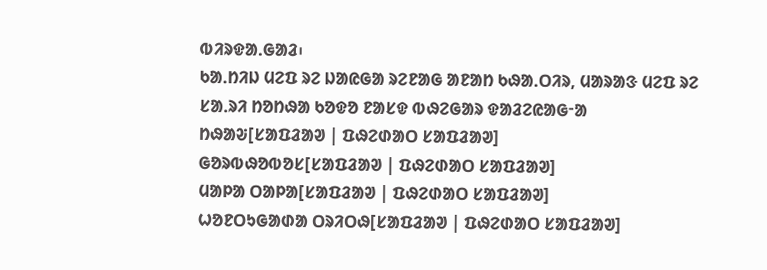ᱵᱤᱨᱫᱟᱹᱜᱟᱲ᱾
ᱠᱟᱹᱴᱤᱡ ᱢᱮᱯ ᱨᱮ ᱡᱟᱭᱜᱟ ᱨᱮᱱᱟᱜ ᱟᱱᱟᱴ ᱠᱷᱟᱹᱛᱤᱨ, ᱢᱟᱨᱟᱝ ᱢᱮᱯ ᱨᱮ ᱥᱟᱹᱨᱤ ᱴᱚᱴᱷᱟ ᱠᱚᱫᱚ ᱱᱟᱥᱫ ᱵᱷᱮᱜᱟᱨ ᱫᱟᱲᱮᱭᱟᱜᱼᱟ
ᱴᱷᱟᱶ[ᱥᱟᱯᱲᱟᱣ | ᱯᱷᱮᱰᱟᱛ ᱥᱟᱯᱲᱟᱣ]
ᱜᱚᱨᱵᱷᱚᱵᱚᱥ[ᱥᱟᱯᱲᱟᱣ | ᱯᱷᱮᱰᱟᱛ ᱥᱟᱯᱲᱟᱣ]
ᱢᱟᱞᱟ ᱛᱟᱞᱟ[ᱥᱟᱯᱲᱟᱣ | ᱯᱷᱮᱰᱟᱛ ᱥᱟᱯᱲᱟᱣ]
ᱦᱚᱱᱛᱩᱜᱟᱰᱟ ᱛᱨᱤᱛᱷ[ᱥᱟᱯᱲᱟᱣ | ᱯᱷᱮᱰᱟᱛ ᱥᱟᱯᱲᱟᱣ]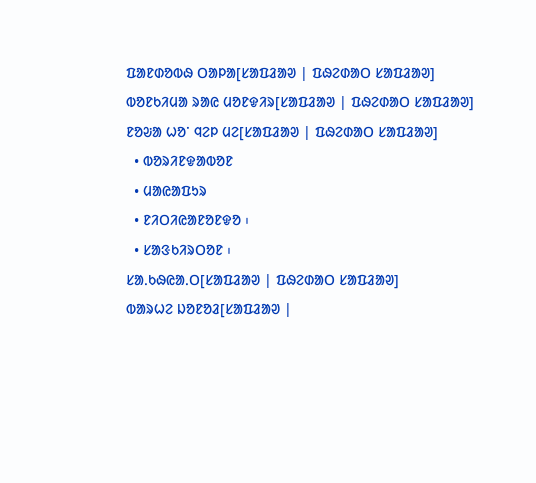ᱯᱟᱱᱰᱚᱵᱷ ᱛᱟᱞᱟ[ᱥᱟᱯᱲᱟᱣ | ᱯᱷᱮᱰᱟᱛ ᱥᱟᱯᱲᱟᱣ]
ᱵᱚᱱᱠᱤᱢᱟ ᱨᱟᱭ ᱢᱚᱱᱫᱤᱨ[ᱥᱟᱯᱲᱟᱣ | ᱯᱷᱮᱰᱟᱛ ᱥᱟᱯᱲᱟᱣ]
ᱱᱚᱶᱟ ᱦᱚᱸ ᱧᱮᱞ ᱢᱮ[ᱥᱟᱯᱲᱟᱣ | ᱯᱷᱮᱰᱟᱛ ᱥᱟᱯᱲᱟᱣ]
  • ᱵᱚᱨᱤᱱᱫᱟᱵᱚᱱ
  • ᱢᱟᱭᱟᱯᱩᱨ
  • ᱱᱤᱛᱤᱭᱟᱱᱚᱱᱫᱚ ᱾
  • ᱥᱟᱝᱠᱤᱨᱛᱚᱱ ᱾
ᱥᱟᱹᱠᱷᱭᱟᱹᱛ[ᱥᱟᱯᱲᱟᱣ | ᱯᱷᱮᱰᱟᱛ ᱥᱟᱯᱲᱟᱣ]
ᱵᱟᱨᱦᱮ ᱡᱚᱱᱚᱲ[ᱥᱟᱯᱲᱟᱣ |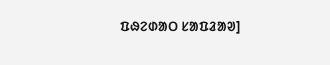ᱯᱷᱮᱰᱟᱛ ᱥᱟᱯᱲᱟᱣ]